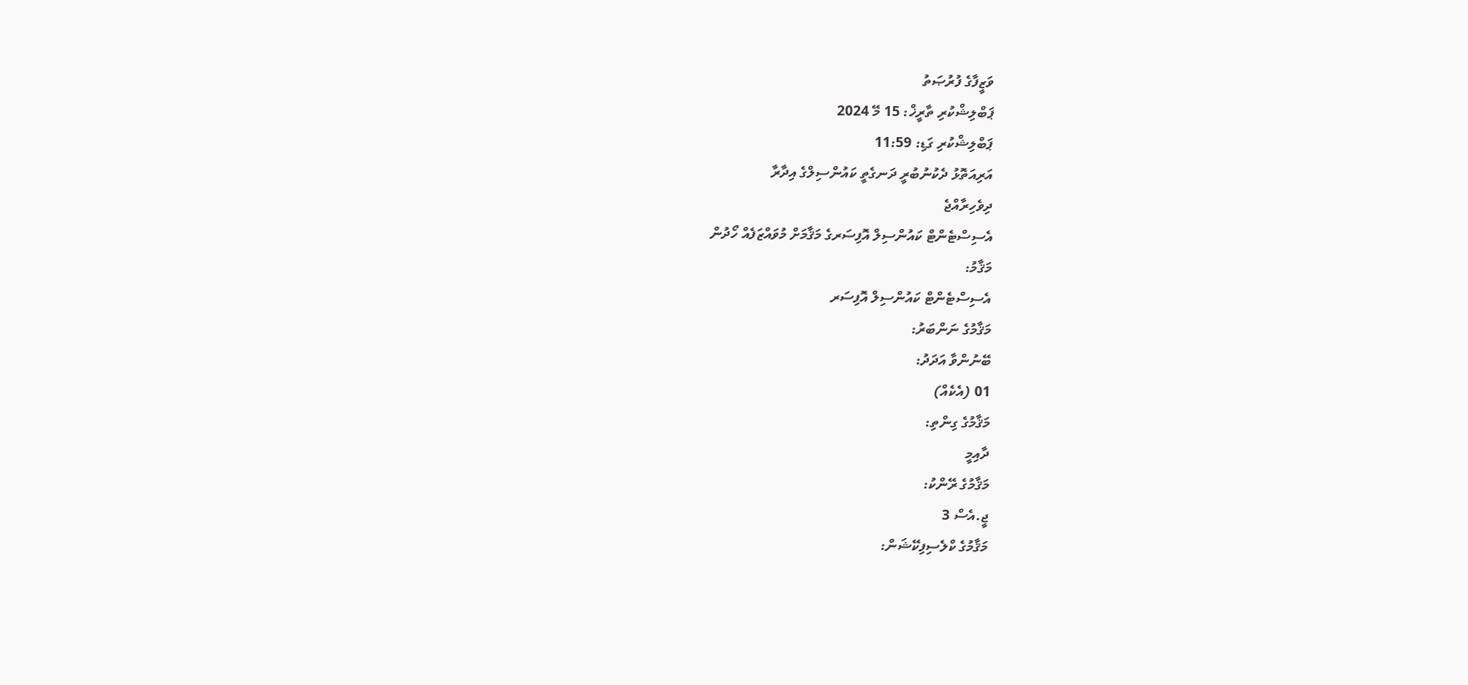ވަޒީފާގެ ފުރުޞަތު
ޕަބްލިޝްކުރި ތާރީޚް: 15 މޭ 2024
ޕަބްލިޝްކުރި ގަޑި: 11:59
އަރިއަތޮޅު ދެކުނުބުރީ ދަނގެތީ ކައުންސިލްގެ އިދާރާ
ދިވެހިރާއްޖެ
އެސިސްޓެންޓް ކައުންސިލް އޮފިސަރގެ މަޤާމަށް މުވައްޒަފެއް ހޯދުން
މަޤާމު:
އެސިސްޓެންޓް ކައުންސިލް އޮފިސަރ
މަޤާމުގެ ނަންބަރު:
ބޭނުންވާ އަދަދު:
01 (އެކެއް)
މަޤާމުގެ ގިންތި:
ދާއިމީ
މަޤާމުގެ ރޭންކު:
ޖީ.އެސް 3
މަޤާމުގެ ކްލެސިފިކޭޝަން: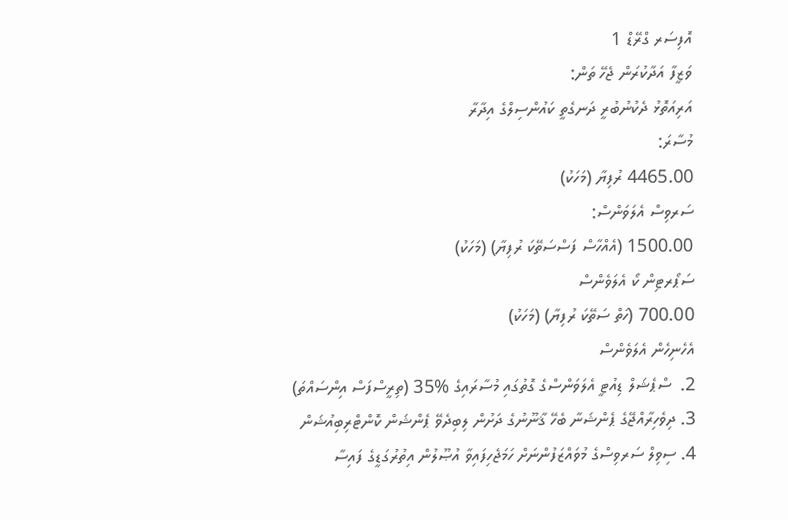އޮފިސަރ ގްރޭޑް 1
ވަޒީފާ އަދާކުރަން ޖެހޭ ތަން:
އަރިއަތޮޅު ދެކުނުބުރީ ދަނގެތީ ކައުންސިލްގެ އިދާރާ
މުސާރަ:
4465.00 ރުފިޔާ (މަހަކު)
ސަރވިސް އެލަވަންސް:
1500.00 (އެއްހާސް ފަސްސަތޭކަ ރުފިޔާ) (މަހަކު)
ސަޕޯރޓިން ކޯ އެލަވެންސް
700.00 (ހަތް ސަތޭކަ ރުފިޔާ) (މަހަކު)
އެހެނިހެން އެލަވެންސް
2.  ސްޕެޝަލް ޑިއުޓީ އެލަވަންސްގެ ގޮތުގައި މުސާރައިގެ %35 (ތިރީސްފަސް އިންސައްތަ)
3. ދިވެހިރާއްޖޭގެ ޕެންޝަނާ ބެހޭ ޤާނޫނުގެ ދަށުން ލިބިދެވޭ ޕެންޝަން ކޮންޓްރިބިއުޝަން
4. ސިވިލް ސަރވިސްގެ މުވައްޒަފުންނަށް ހަމަޖެހިފައިވާ އުޞޫލުން އިތުރުގަޑީގެ ފައިސާ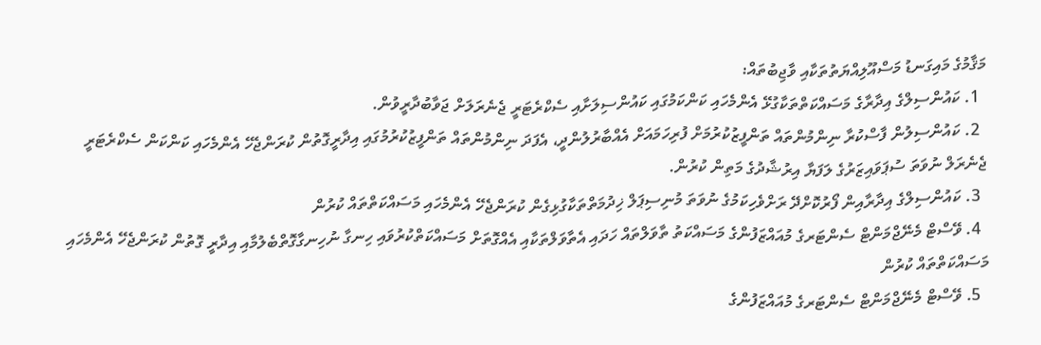މަޤާމުގެ މައިގަނޑު މަސްއޫލިއްޔަތުތަކާއި ވާޖިބުތައް:
  1. ކައުންސިލްގެ އިދާރާގެ މަސައްކަތްތަކާގުޅޭ އެންމެހައި ކަންކަމުގައި ކައުންސިލަށާއި ސެކްރެޓަރީ ޖެނެރަލަށް ޖަވާބުދާރީވުން.
  2. ކައުންސިލުން ފާސްކުރާ ނިންމުންތައް ތަންފީޒުކުރުމަށް ފުރިހަމައަށް އެއްބާރުލުންދީ، އެފަދަ ނިންމުންތައް ތަންފީޒުކުރުމުގައި އިދާރީގޮތުން ކުރަންޖެހޭ އެންމެހައި ކަންކަން ސެކްރެޓަރީ ޖެނެރަލް ނުވަތަ ސުޕަވައިޒަރުގެ ލަފަޔާ އިރުޝާދުގެ މަތިން ކުރުން.
  3. ކައުންސިލްގެ އިދާރާއިން ފޯރުކޮށްދޭ ރަށްވެހިކަމުގެ ނުވަތަ މުނިސިޕަލް ޚިދުމަތްތަކާގުޅިގެން ކުރަންޖެހޭ އެންމެހައި މަސައްކަތްތައް ކުރުން
  4. ވޭސްޓް މެނޭޖްމަންޓް ސެންޓަރގެ މުއައްޒަފުންގެ މަސައްކަތު ތާވަލްތައް ހަދައި އެތާވަލްތަކާއި އެއްގޮތަށް މަސައްކަތްކުރުވައި ހިނގާ ނުހިނގާގޮތްބެލުމާއި އިދާރީ ގޮތުން ކުރަންޖެހޭ އެންމެހައި މަސައްކަތްތައް ކުރުން
  5. ވޭސްޓް މެނޭޖްމަންޓް ސެންޓަރގެ މުއައްޒަފުންގެ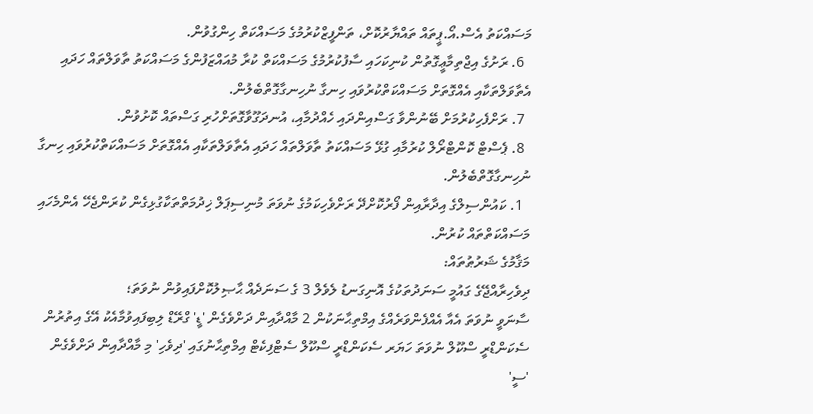މަސައްކަތު އެސް.އޯ.ޕީތައް ތައްޔާރުކޮށް، ތަންފީޒްކުރުމުގެ މަސައްކަތް ހިންގުވުން.
  6. ރަށުގެ އިޖްތިމާޢީގޮތުން ކުނިކަހައި ސާފުކުރުމުގެ މަސައްކަތް ކުރާ މުއައްޒަފުންގެ މަސައްކަތު ތާވަލްތައް ހަދައި އެތާވަލްތަކާއި އެއްގޮތަށް މަސައްކަތްކުރުވައި ހިނގާ ނުހިނގާގޮތްބެލުން.
  7. ރަށްފެހިކުރުމަށް ބޭނުންވާ ގަސްއިންދައި ހެއްދުމާއި، އުނދަގޫވާގޮތަށްހުރި ގަސްތައް ކޮށުވުން.
  8. ޕެސްޓް ކޮންޓްރޯލް ކުރުމާއި ގުޅޭ މަސައްކަތު ތާވަލްތައް ހަދައި އެތާވަލްތަކާއި އެއްގޮތަށް މަސައްކަތްކުރުވައި ހިނގާ ނުހިނގާގޮތްބެލުން.
  1. ކައުންސިލްގެ އިދާރާއިން ފޯރުކޮށްދޭ ރަށްވެހިކަމުގެ ނުވަތަ މުނިސިޕަލް ޚިދުމަތްތަކާގުޅިގެން ކުރަންޖެހޭ އެންމެހައި މަސައްކަތްތައް ކުރުން.
މަޤާމުގެ ޝަރުޠުތައް:
ދިވެހިރާއްޖޭގެ ގައުމީ ސަނަދުތަކުގެ އޮނިގަނޑު ލެވެލް 3 ގެ ސަނަދެއް ޙާޞިލުކޮށްފައިވުން ނުވަތަ؛
ސާނަވީ ނުވަތަ އެއާ އެއްފެންވަރެއްގެ އިމްތިޙާނަކުން 2 މާއްދާއިން ދަށްވެގެން 'ޑީ' ގްރޭޑް ލިބިފައިވުމާއެކު އޭގެ އިތުރުން ސެކަންޑްރީ ސްކޫލް ނުވަތަ ހަޔަރ ސެކަންޑްރީ ސްކޫލް ސެޓްފިކެޓް އިމްތިޙާނުގައި 'ދިވެހި' މި މާއްދާއިން ދަށްވެގެން 'ސީ'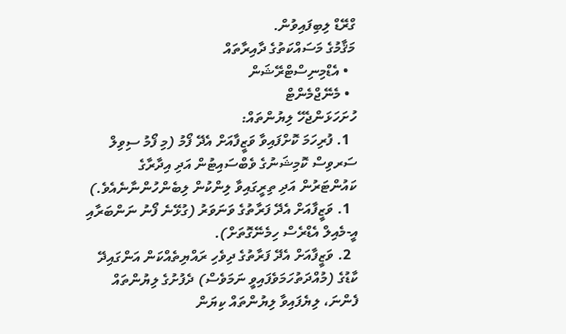ގްރޭޑް ލިބިފައިވުން.
މަޤާމުގެ މަސައްކަތުގެ ދާއިރާތައް
  • އެޑްމިނިސްޓްރޭޝަން
  • މެނޭޖްމެންޓް
ހުށަހަޅަންޖެހޭ ލިޔުންތައް:
  1. ފުރިހަމަ ކޮށްފައިވާ ވަޒީފާއަށް އެދޭ ފޯމު (މި ފޯމު ސިވިލް ސަރވިސް ކޮމިޝަނުގެ ވެބްސައިޓުން އަދި އިދާރާގެ ކައުންޓަރުން އަދި ތިރީގައިވާ ލިންކުން ލިބެންހުންނާނެއެވެ.)
  1. ވަޒީފާއަށް އެދޭ ފަރާތުގެ ވަނަވަރު (ގުޅޭނެ ފޯނު ނަންބަރާއި އީ-މެއިލް އެޑްރެސް ހިމެނޭގޮތަށް).
  2. ވަޒީފާއަށް އެދޭ ފަރާތުގެ ދިވެހި ރައްޔިތެއްކަން އަންގައިދޭ ކާޑުގެ (މުއްދަތުހަމަވެފައިވީ ނަމަވެސް) ދެފުށުގެ ލިޔުންތައް ފެންނަ، ލިޔެފައިވާ ލިޔުންތައް ކިޔަން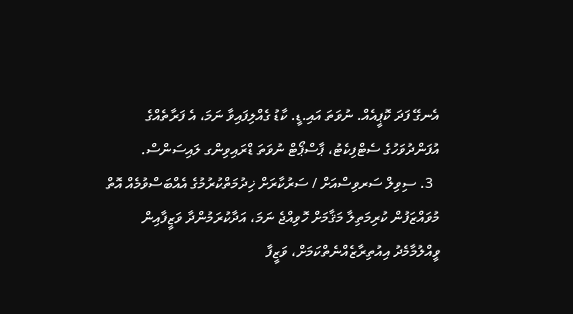އެނގޭ ފަދަ ކޮޕީއެއް. ނުވަތަ އައި.ޑީ. ކާޑު ގެއްލިފައިވާ ނަމަ، އެ ފަރާތެއްގެ އުފަންދުވަހުގެ ސެޓްފިކެޓު، ޕާސްޕޯޓް ނުވަތަ ޑްރައިވިންގ ލައިސަންސް.
  3. ސިވިލް ސަރވިސްއަށް / ސަރުކާރަށް ޚިދުމަތްކުރުމުގެ އެއްބަސްވުމެއް އޮތް މުވައްޒަފުން ކުރިމަތިލާ މަޤާމަށް ހޮވިއްޖެ ނަމަ، އަދާކުރަމުންދާ ވަޒީފާއިން ވީއްލުމާމެދު އިއުތިރާޒެއްނެތްކަމަށް، ވަޒީފާ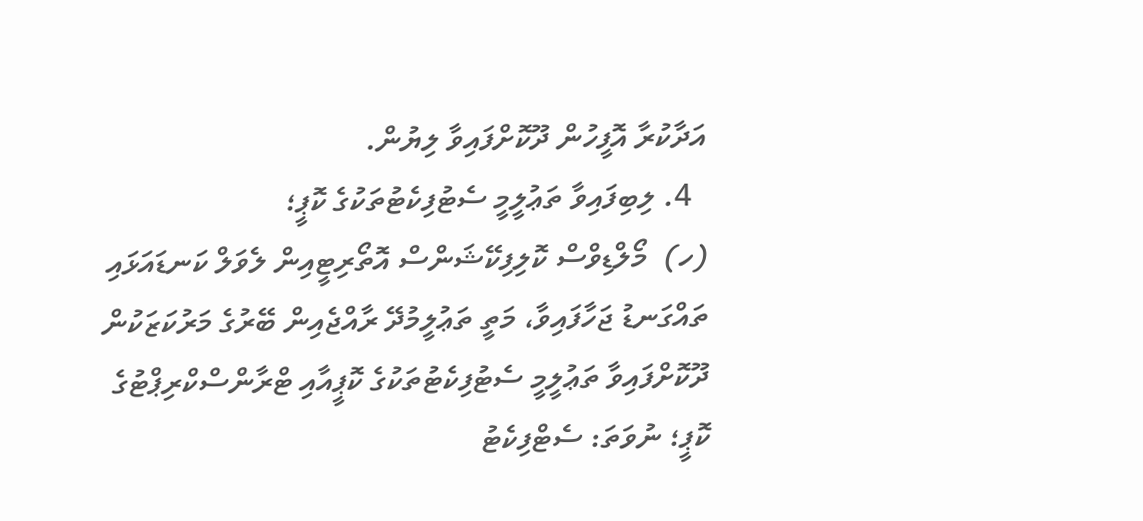އަދާކުރާ އޮފީހުން ދޫކޮށްފައިވާ ލިޔުން.
  4. ލިބިފައިވާ ތަޢުލީމީ ސެޓުފިކެޓުތަކުގެ ކޮޕީ؛
(ހ)  މޯލްޑިވްސް ކޮލިފިކޭޝަންސް އޮތޯރިޓީއިން ލެވަލް ކަނޑައަޅައި ތައްގަނޑު ޖަހާފައިވާ، މަތީ ތަޢުލީމުދޭ ރާއްޖެއިން ބޭރުގެ މަރުކަޒަކުން ދޫކޮށްފައިވާ ތަޢުލީމީ ސެޓުފިކެޓުތަކުގެ ކޮޕީއާއި ޓްރާންސްކްރިޕްޓުގެ ކޮޕީ؛ ނުވަތަ: ސެޓްފިކެޓު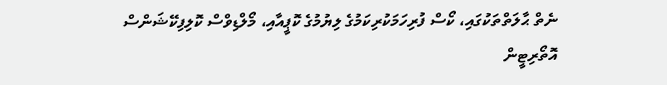ނެތް ޙާލަތްތަކުގައި، ކޯސް ފުރިހަމަކުރިކަމުގެ ލިޔުމުގެ ކޮޕީއާއި، މޯލްޑިވްސް ކޮލިފިކޭޝަންސް އޮތޯރިޓީން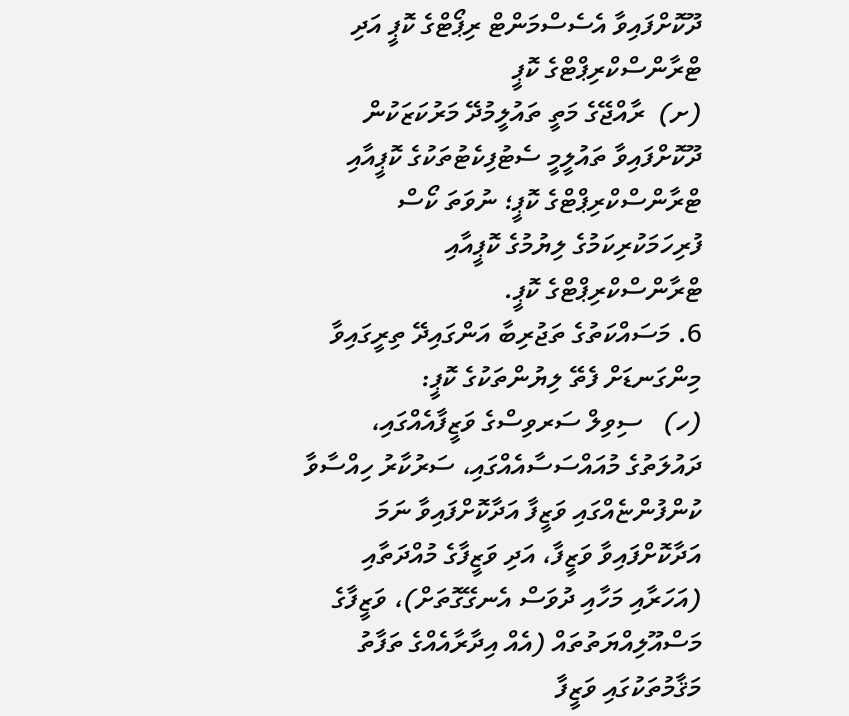ދޫކޮށްފައިވާ އެސެސްމަންޓް ރިޕޯޓްގެ ކޮޕީ އަދި ޓްރާންސްކްރިޕްޓްގެ ކޮޕީ
(ށ)  ރާއްޖޭގެ މަތީ ތައުލީމުދޭ މަރުކަޒަކުން ދޫކޮށްފައިވާ ތައުލީމީ ސެޓުފިކެޓުތަކުގެ ކޮޕީއާއި ޓްރާންސްކްރިޕްޓްގެ ކޮޕީ؛ ނުވަތަ ކޯސް ފުރިހަމަކުރިކަމުގެ ލިޔުމުގެ ކޮޕީއާއި ޓްރާންސްކްރިޕްޓްގެ ކޮޕީ.
6. މަސައްކަތުގެ ތަޖުރިބާ އަންގައިދޭ ތިރީގައިވާ މިންގަނޑަށް ފެތޭ ލިޔުންތަކުގެ ކޮޕީ:
(ހ)   ސިވިލް ސަރވިސްގެ ވަޒީފާއެއްގައި، ދައުލަތުގެ މުއައްސަސާއެއްގައި، ސަރުކާރު ހިއްސާވާ ކުންފުންޏެއްގައި ވަޒީފާ އަދާކޮށްފައިވާ ނަމަ އަދާކޮށްފައިވާ ވަޒީފާ، އަދި ވަޒީފާގެ މުއްދަތާއި (އަހަރާއި މަހާއި ދުވަސް އެނގޭގޮތަށް)، ވަޒީފާގެ މަސްއޫލިއްޔަތުތައް (އެއް އިދާރާއެއްގެ ތަފާތު މަޤާމުތަކުގައި ވަޒީފާ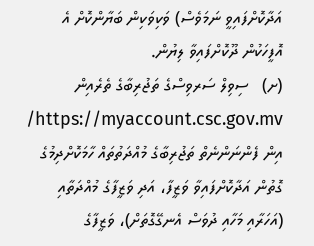އަދާކޮށްފައިވީ ނަމަވެސް) ވަކިވަކިން ބަޔާންކޮށް އެ އޮފީހަކުން ދޫކޮށްފައިވާ ލިޔުން.
(ށ)   ސިވިލް ސަރވިސްގެ ތަޖުރިބާގެ ތެރެއިން  https://myaccount.csc.gov.mv/   އިން ފެންނަންނެތް ތަޖުރިބާގެ މުއްދަތުތައް ހާމަކޮށްދިމުގެ ގޮތުން އަދާކޮށްފައިވާ ވަޒީފާ، އަދި ވަޒީފާގެ މުއްދަތާއި (އަހަރާއި މަހާއި ދުވަސް އެނގޭގޮތަށް)، ވަޒީފާގެ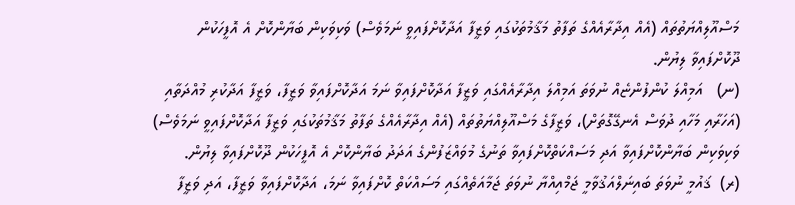މަސްއޫލިއްޔަތުތައް (އެއް އިދާރާއެއްގެ ތަފާތު މަޤާމުތަކުގައި ވަޒީފާ އަދާކޮށްފައިވީ ނަމަވެސް) ވަކިވަކިން ބަޔާންކޮށް އެ އޮފީހަކުން ދޫކޮށްފައިވާ ލިޔުން.
(ނ)   އަމިއްލަ ކުންފުންޏެއް ނުވަތަ އަމިއްލަ އިދާރާއެއްގައި ވަޒީފާ އަދާކޮށްފައިވާ ނަމަ އަދާކޮށްފައިވާ ވަޒީފާ، ވަޒީފާ އަދާކުރި މުއްދަތާއި (އަހަރާއި މަހާއި ދުވަސް އެނގޭގޮތަށް)، ވަޒީފާގެ މަސްއޫލިއްޔަތުތައް (އެއް އިދާރާއެއްގެ ތަފާތު މަޤާމުތަކުގައި ވަޒީފާ އަދާކޮށްފައިވީ ނަމަވެސް) ވަކިވަކިން ބަޔާންކޮށްފައިވާ އަދި މަސައްކަތްކޮށްފައިވާ ތަނުގެ މުވައްޒަފުންގެ އަދަދު ބަޔާންކޮށް އެ އޮފީހަކުން ދޫކޮށްފައިވާ ލިޔުން.
(ރ)  ޤައުމީ ނުވަތަ ބައިނަލްއަޤުވާމީ ޖަމްއިއްޔާ ނުވަތަ ޖަމާއަތެއްގައި މަސައްކަތް ކޮށްފައިވާ ނަމަ، އަދާކޮށްފައިވާ ވަޒީފާ، އަދި ވަޒީފާ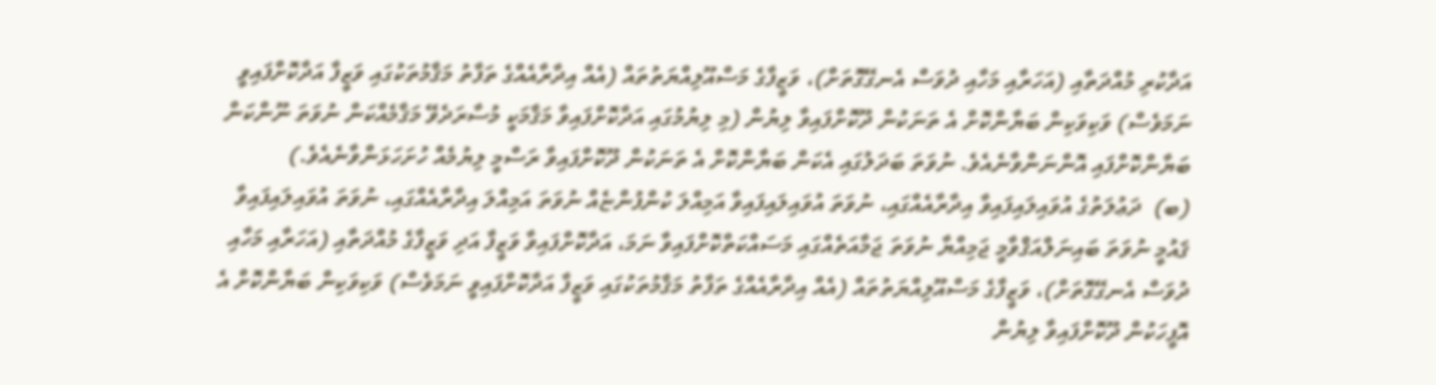އަދާކުރި މުއްދަތާއި (އަހަރާއި މަހާއި ދުވަސް އެނގޭގޮތަށް)، ވަޒީފާގެ މަސްއޫލިއްޔަތުތައް (އެއް އިދާރާއެއްގެ ތަފާތު މަޤާމުތަކުގައި ވަޒީފާ އަދާކޮށްފައިވީ ނަމަވެސް) ވަކިވަކިން ބަޔާންކޮށް އެ ތަނަކުން ދޫކޮށްފައިވާ ލިޔުން (މި ލިޔުމުގައި އަދާކޮށްފައިވާ މަޤާމަކީ މުސާރަދެވޭ މަޤާމެއްކަން ނުވަތަ ނޫންކަން ބަޔާންކޮށްފައި އޮންނަންވާނެއެވެ. ނުވަތަ ބަދަލުގައި އެކަން ބަޔާންކޮށް އެ ތަނަކުން ދޫކޮށްފައިވާ ރަސްމީ ލިޔުމެއް ހުށަހަޅަންވާނެއެވެ.)
(ބ)  ދަޢުލަތުގެ އުވައިލައިފައިވާ އިދާރާއެއްގައި، ނުވަތަ އުވައިލައިފައިވާ އަމިއްލަ ކުންފުންޏެއް ނުވަތަ އަމިއްލަ އިދާރާއެއްގައި، ނުވަތަ އުވައިލައިފައިވާ ޤައުމީ ނުވަތަ ބައިނަލްއަޤްވާމީ ޖަމިއްޔާ ނުވަތަ ޖަމާއަތެއްގައި މަސައްކަތްކޮށްފައިވާ ނަމަ، އަދާކޮށްފައިވާ ވަޒީފާ އަދި ވަޒީފާގެ މުއްދަތާއި (އަހަރާއި މަހާއި ދުވަސް އެނގޭގޮތަށް)، ވަޒީފާގެ މަސްއޫލިއްޔަތުތައް (އެއް އިދާރާއެއްގެ ތަފާތު މަޤާމުތަކުގައި ވަޒީފާ އަދާކޮށްފައިވީ ނަމަވެސް) ވަކިވަކިން ބަޔާންކޮށް އެ އޮފީހަކުން ދޫކޮށްފައިވާ ލިޔުން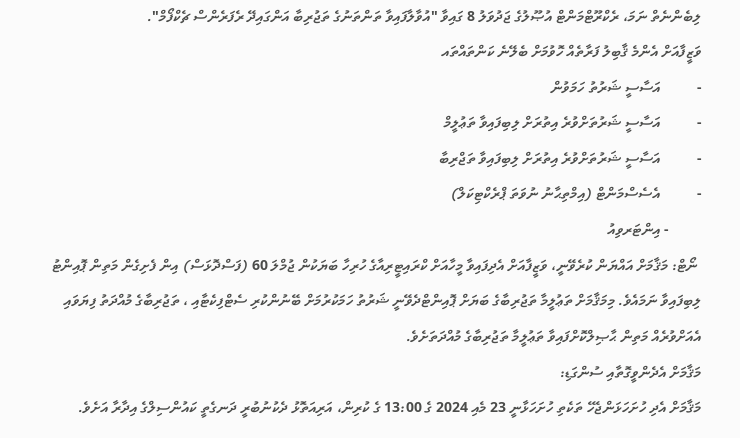ލިބެންނެތް ނަމަ، ރެކްރޫޓްމަންޓް އުޞޫލުގެ ޖަދުވަލު 8 ގައިވާ "އުވާލާފައިވާ ތަންތަނުގެ ތަޖުރިބާ އަންގައިދޭ ރެފަރެންސް ޗެކްފޯމް".
ވަޒީފާއަށް އެންމެ ޤާބިލު ފަރާތެއް ހޮވުމަށް ބެލޭނެ ކަންތައްތައ
-          އަސާސީ ޝަރުތު ހަމަވުން
-          އަސާސީ ޝަރުތަށްވުރެ އިތުރަށް ލިބިފައިވާ ތަޢުލީމް
-          އަސާސީ ޝަރުތަށްވުރެ އިތުރަށް ލިބިފައިވާ ތަޖްރިބާ
-          އެސެސްމަންޓް (އިމްތިޙާނު ނުވަތަ ޕްރެކްޓިކަލް)
         - އިންޓަރވިއު
 ނޯޓް: މަޤާމަށް އައްޔަން ކުރެވޭނީ، ވަޒީފާއަށް އެދިފައިވާ މީހާއަށް ކްރައިޓީރިއާގެ ހުރިހާ ބަޔަކުން ޖުމްލަ 60 (ފަސްދޮޅަސް) އިން ފެށިގެން މަތިން ޕޮއިންޓު ލިބިފައިވާ ނަމައެވެ. މިމަޤާމަށް ތަޢުލީމާ ތަޖުރިބާގެ ބަޔަށް ޕޮއިންޓްދެވޭނީ ޝަރުތު ހަމަކުރުމަށް ބޭނުންކުރި ސެޓްފިކެޓާއި ، ތަޖުރިބާގެ މުއްދަތު ފިޔަވައި އެއަށްވުރެއް މަތިން ޙާޞިލްކޮށްފައިވާ ތަޢުލީމާ ތަޖުރިބާގެ މުއްދަތަށެވެ.
މަޤާމަށް އެދެންވީގޮތާއި ސުންގަޑި:
މަޤާމަށް އެދި ހުށަހަޅަންޖެހޭ ތަކެތި ހުށަހަޅާނީ 23 މެއި 2024 ގެ 13:00 ގެ ކުރިން، އަރިއަތޮޅު ދެކުނުބުރީ ދަނގެތީ ކައުންސިލްގެ އިދާރާ އަށެވެ.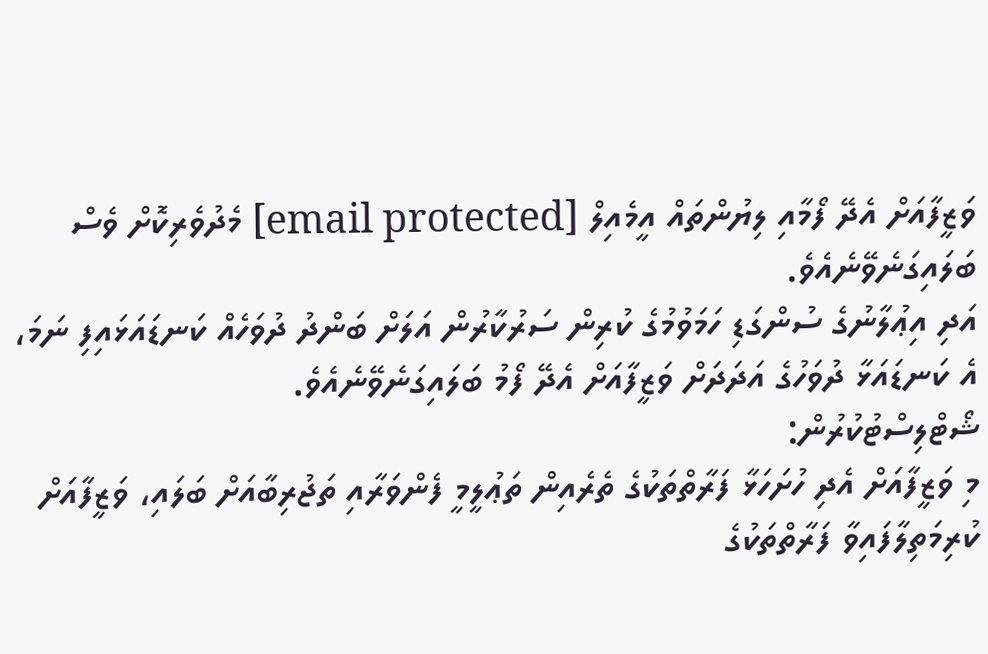ވަޒީފާއަށް އެދޭ ފޯމާއި ލިޔުންތައް އީމެއިލް [email protected] މެދުވެރިކޮށް ވެސް ބަލައިގަނެވޭނެއެވެ.
އަދި އިޢުލާނުގެ ސުންގަޑި ހަމަވުމުގެ ކުރިން ސަރުކާރުން އަލަށް ބަންދު ދުވަހެއް ކަނޑައަޅައިފި ނަމަ، އެ ކަނޑައަޅާ ދުވަހުގެ އަދަދަށް ވަޒީފާއަށް އެދޭ ފޯމު ބަލައިގަނެވޭނެއެވެ.
ޝޯޓްލިސްޓުކުރުން:
މި ވަޒީފާއަށް އެދި ހުށަހަޅާ ފަރާތްތަކުގެ ތެރެއިން ތަޢުލީމީ ފެންވަރާއި ތަޖުރިބާއަށް ބަލައި، ވަޒީފާއަށް ކުރިމަތިލާފައިވާ ފަރާތްތަކުގެ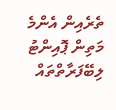ތެރެއިން އެންމެ މަތިން ޕޮއިންޓު ލިބޭފަރާތްތައް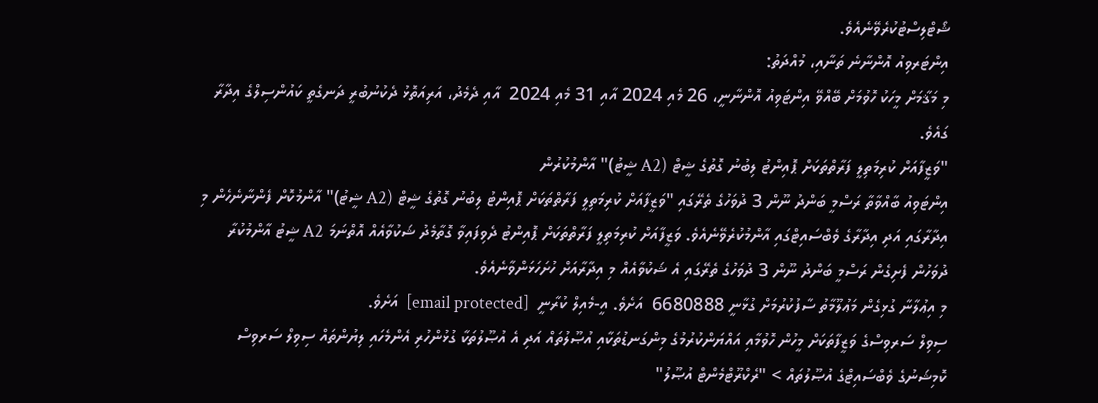ޝޯޓްލިސްޓުކުރެވޭނެއެވެ.
އިންޓަރވިއު އޮންނާނެ ތަނާއި، މުއްދަތު:
މި މަޤާމަށް މީހަކު ހޮވުމަށް ބޭއްވޭ އިންޓަވިއު އޮންނާނީ، 26 މެއި 2024 އާއި 31 މެއި 2024  އާއި ދެމެދު، އަރިއަތޮޅު ދެކުނުބުރީ ދަނގެތީ ކައުންސިލްގެ އިދާރާ ގައެވެ.
"ވަޒީފާއަށް ކުރިމަތިލީ ފަރާތްތަކަށް ޕޮއިންޓު ލިބުނު ގޮތުގެ ޝީޓް (A2 ޝީޓު)" އާންމުކުރުން
އިންޓަވިއު ބާއްވާތާ ރަސްމީ ބަންދު ނޫން 3 ދުވަހުގެ ތެރޭގައި "ވަޒީފާއަށް ކުރިމަތިލީ ފަރާތްތަކަށް ޕޮއިންޓު ލިބުނު ގޮތުގެ ޝީޓް (A2 ޝީޓު)" އާންމުކޮށް ފެންނާނެހެން މި އިދާރާގައި އަދި އިދާރާގެ ވެބްސައިޓްގައި އާންމުކުރެވޭނެއެވެ. ވަޒީފާއަށް ކުރިމަތިލީ ފަރާތްތަކަށް ޕޮއިންޓު ދެވިފައިވާ ގޮތާމެދު ޝަކުވާއެއް އޮތްނަމަ A2 ޝީޓު އާންމުކުރާ ދުވަހުން ފެށިގެން ރަސްމީ ބަންދު ނޫން 3 ދުވަހުގެ ތެރޭގައި އެ ޝަކުވާއެއް މި އިދާރާއަށް ހުށަހަޅަންވާނެއެވެ.
މި އިޢުލާނާ ގުޅިގެން މަޢުލޫމާތު ސާފުކުރުމަށް ގުޅާނީ 6680888  އަށެވެ. އީ-މެއިލް ކުރާނީ  [email protected]  އަށެވެ.
ސިވިލް ސަރވިސްގެ ވަޒީފާތަކަށް މީހުން ހޮވުމާއި އައްޔަންކުރުމުގެ މިންގަނޑުތަކާއި އުޞޫލުތައް އަދި އެ އުޞޫލުތަކާ ގުޅުންހުރި އެންމެހައި ލިޔުންތައް ސިވިލް ސަރވިސް ކޮމިޝަނުގެ ވެބްސައިޓްގެ އުޞޫލުތައް > "ރެކްރޫޓްމެންޓް އުޞޫލު"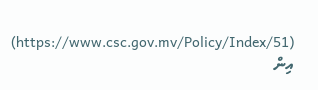(https://www.csc.gov.mv/Policy/Index/51) އިން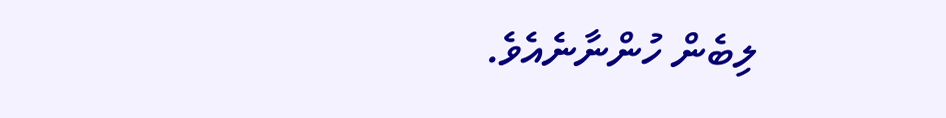ލިބެން ހުންނާނެއެވެ.